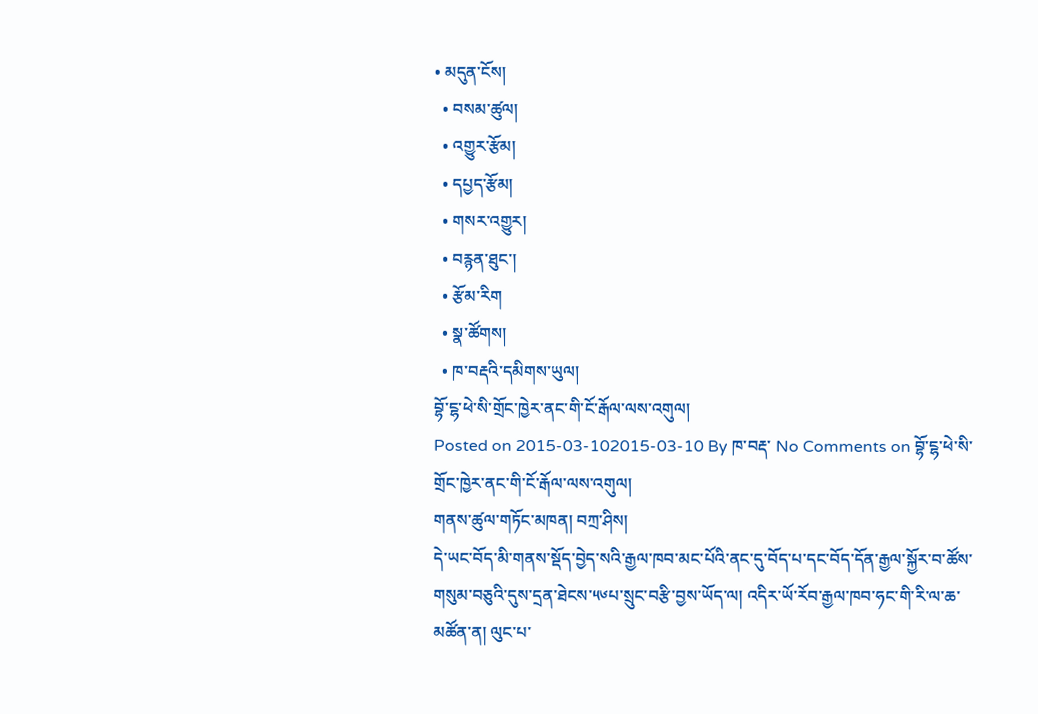• མདུན་ངོས།
  • བསམ་ཚུལ།
  • འགྱུར་རྩོམ།
  • དཔྱད་རྩོམ།
  • གསར་འགྱུར།
  • བརྙན་ཐུང་།
  • རྩོམ་རིག
  • སྣ་ཚོགས།
  • ཁ་བརྡའི་དམིགས་ཡུལ།
བྷོ་ངྷ་ཕེ་སི་གྲོང་ཁྱེར་ནང་གི་ངོ་རྒོལ་ལས་འགུལ།
Posted on 2015-03-102015-03-10 By ཁ་བརྡ་ No Comments on བྷོ་ངྷ་ཕེ་སི་གྲོང་ཁྱེར་ནང་གི་ངོ་རྒོལ་ལས་འགུལ།
གནས་ཚུལ་གཏོང་མཁན། བཀྲ་ཤིས།
དེ་ཡང་བོད་མི་གནས་སྡོད་བྱེད་སའི་རྒྱལ་ཁབ་མང་པོའི་ནང་དུ་བོད་པ་དང་བོད་དོན་རྒྱལ་སྐྱོར་བ་ཚོས་གསུམ་བཅུའི་དུས་དྲན་ཐེངས་༥༦པ་སྲུང་བརྩི་བྱས་ཡོད་ལ། འདིར་ཡོ་རོབ་རྒྱལ་ཁབ་ཧང་གི་རི་ལ་ཆ་མཚོན་ན། ལུང་པ་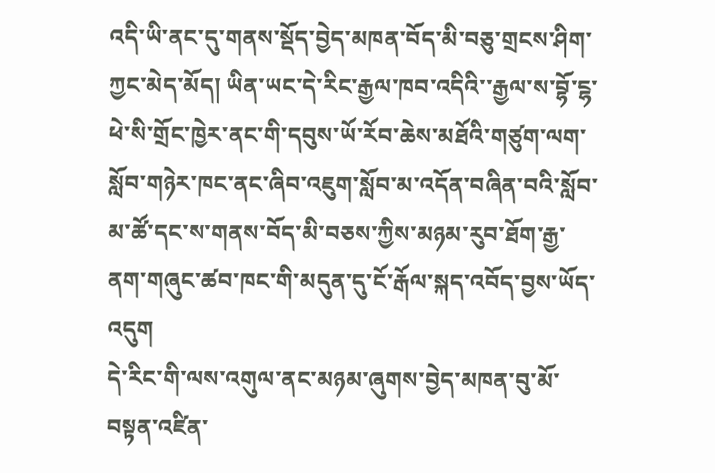འདི་ཡི་ནང་དུ་གནས་སྡོད་བྱེད་མཁན་བོད་མི་བཅུ་གྲངས་ཤིག་ཀྱང་མེད་མོད། ཡིན་ཡང་དེ་རིང་རྒྱལ་ཁབ་འདིའི་་རྒྱལ་ས་བྷོ་ངྷ་ཕེ་སི་གྲོང་ཁྱེར་ནང་གི་དབུས་ཡོ་རོབ་ཆེས་མཐོའི་གཙུག་ལག་སློབ་གཉེར་ཁང་ནང་ཞིབ་འཇུག་སློབ་མ་འདོན་བཞིན་བའི་སློབ་མ་ཚོ་དང་ས་གནས་བོད་མི་བཅས་ཀྱིས་མཉམ་རུབ་ཐོག་རྒྱ་ནག་གཞུང་ཚབ་ཁང་གི་མདུན་དུ་ངོ་རྒོལ་སྐད་འབོད་བྱས་ཡོད་འདུག
དེ་རིང་གི་ལས་འགུལ་ནང་མཉམ་ཞུགས་བྱེད་མཁན་བུ་མོ་བསྟན་འཛིན་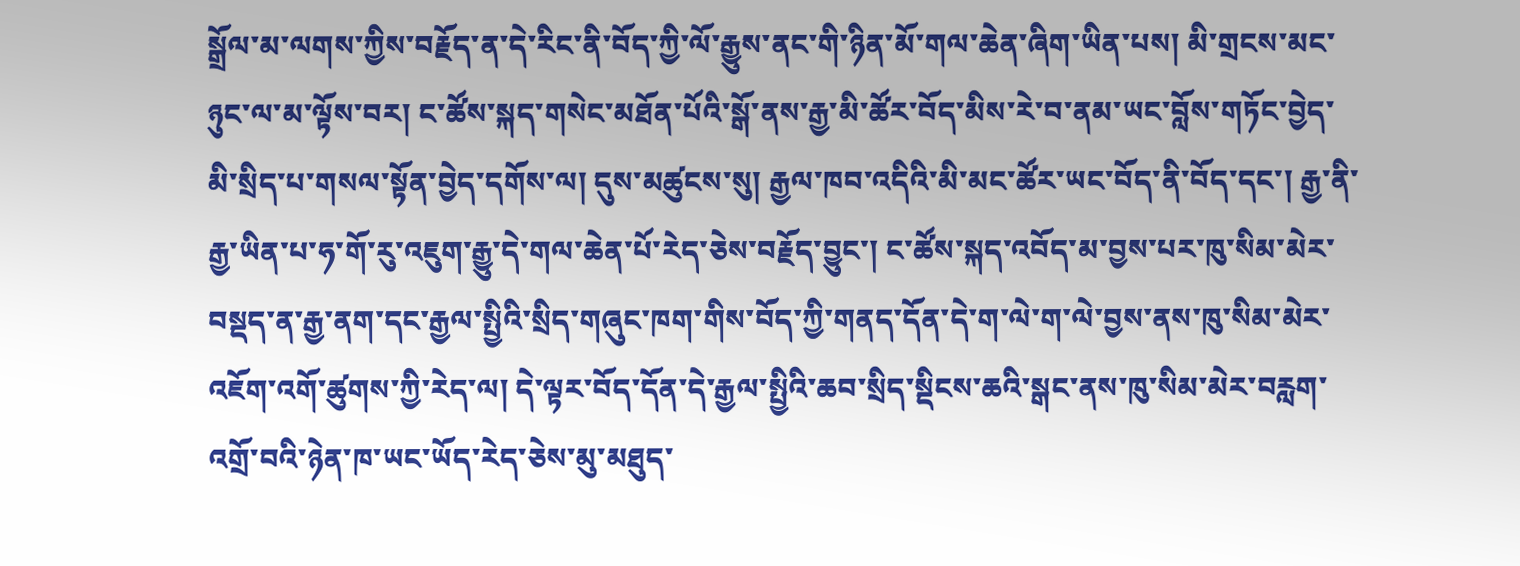སྒྲོལ་མ་ལགས་ཀྱིས་བརྗོད་ན་དེ་རིང་ནི་བོད་ཀྱི་ལོ་རྒྱུས་ནང་གི་ཉིན་མོ་གལ་ཆེན་ཞིག་ཡིན་པས། མི་གྲངས་མང་ཉུང་ལ་མ་ལྟོས་བར། ང་ཚོས་སྐད་གསེང་མཐོན་པོའི་སྒོ་ནས་རྒྱ་མི་ཚོར་བོད་མིས་རེ་བ་ནམ་ཡང་བློས་གཏོང་བྱེད་མི་སྲིད་པ་གསལ་སྟོན་བྱེད་དགོས་ལ། དུས་མཚུངས་སུ། རྒྱལ་ཁབ་འདིའི་མི་མང་ཚོར་ཡང་བོད་ནི་བོད་དང་། རྒྱ་ནི་རྒྱ་ཡིན་པ་ཧ་གོ་རུ་འཇུག་རྒྱུ་དེ་གལ་ཆེན་པོ་རེད་ཅེས་བརྗོད་བྱུང་། ང་ཚོས་སྐད་འབོད་མ་བྱས་པར་ཁུ་སིམ་མེར་བསྡད་ན་རྒྱ་ནག་དང་རྒྱལ་སྤྱིའི་སྲིད་གཞུང་ཁག་གིས་བོད་ཀྱི་གནད་དོན་དེ་ག་ལེ་ག་ལེ་བྱས་ནས་ཁུ་སིམ་མེར་འཇོག་འགོ་ཚུགས་ཀྱི་རེད་ལ། དེ་ལྟར་བོད་དོན་དེ་རྒྱལ་སྤྱིའི་ཆབ་སྲིད་སྡིངས་ཆའི་སྒང་ནས་ཁུ་སིམ་མེར་བརླག་འགྲོ་བའི་ཉེན་ཁ་ཡང་ཡོད་རེད་ཅེས་མུ་མཐུད་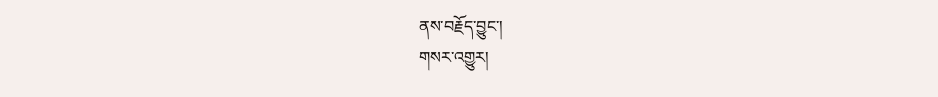ནས་བརྗོད་བྱུང་།
གསར་འགྱུར།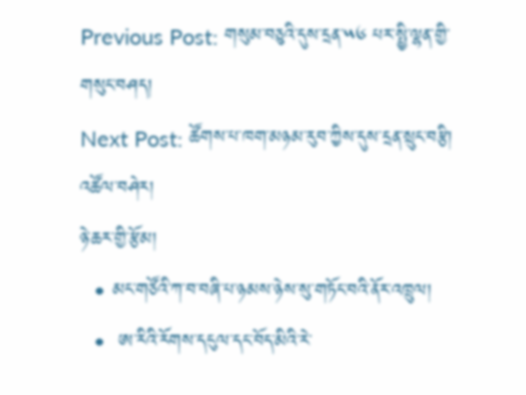Previous Post: གསུམ་བཅུའི་དུས་དྲན་༥༦ པར་སྤྱི་ལྷན་གྱི་གསུང་བཤད།
Next Post: ཚོགས་པ་ཁག་མཉམ་རུབ་ཀྱིས་དུས་དྲན་སྲུང་བརྩི།
འཚོལ་བཤེར།
ཉེ་ཆར་གྱི་རྩོམ།
  • མང་གཙོའི་ཀ་བ་བཞི་པ་ཉམས་ཉེས་སུ་གཏོང་བའི་ནོར་འཁྲུལ།
  •  ཨ་རིའི་རོགས་དངུལ་དང་བོད་མིའི་རེ་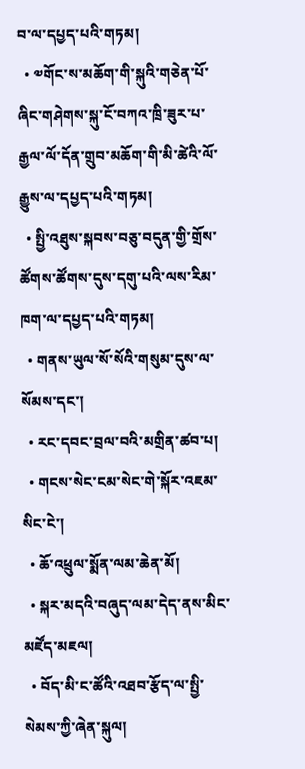བ་ལ་དཔྱད་པའི་གཏམ།
  • ༧གོང་ས་མཆོག་གི་སྐུའི་གཅེན་པོ་ཞིང་གཤེགས་སྐུ་ངོ་བཀའ་ཁྲི་ཟུར་པ་རྒྱལ་ལོ་དོན་གྲུབ་མཆོག་གི་མི་ཚེའི་ལོ་རྒྱུས་ལ་དཔྱད་པའི་གཏམ།
  • སྤྱི་འཐུས་སྐབས་བཅུ་བདུན་གྱི་གྲོས་ཚོགས་ཚོགས་དུས་དགུ་པའི་ལས་རིམ་ཁག་ལ་དཔྱད་པའི་གཏམ།
  • གནས་ཡུལ་སོ་སོའི་གསུམ་དུས་ལ་སོམས་དང་།
  • རང་དབང་བྲལ་བའི་མགྲིན་ཚབ་པ།
  • གངས་སེང་ངམ་སེང་གེ་སྐོར་འཇམ་སིང་ངེ་།
  • ཆོ་འཕྲུལ་སྨོན་ལམ་ཆེན་མོ།
  • སྐར་མདའི་བཞུད་ལམ་དེད་ནས་མིང་མཛོད་མཇལ།
  • བོད་མི་ང་ཚོའི་འཐབ་རྩོད་ལ་སྤྱི་སེམས་ཀྱི་ཞེན་སྐུལ།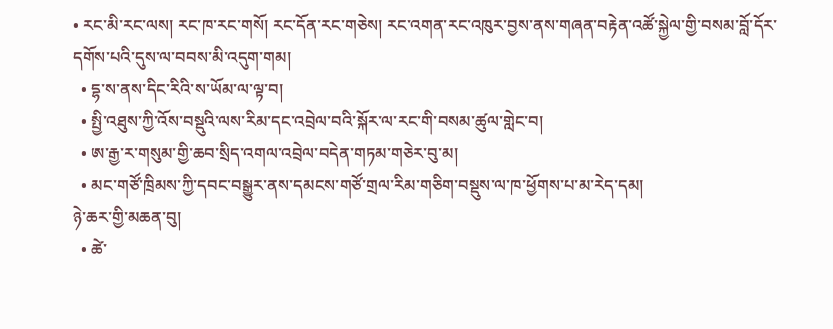• རང་མི་རང་ལས། རང་ཁ་རང་གསོ། རང་དོན་རང་གཅེས། རང་འགན་རང་འཁུར་བྱས་ནས་གཞན་བརྟེན་འཚོ་སྐྱེལ་གྱི་བསམ་བློ་དོར་དགོས་པའི་དུས་ལ་བབས་མི་འདུག་གམ།
  • དྷ་ས་ནས་དིང་རིའི་ས་ཡོམ་ལ་ལྟ་བ།
  • སྤྱི་འཐུས་ཀྱི་འོས་བསྡུའི་ལས་རིམ་དང་འབྲེལ་བའི་སྐོར་ལ་རང་གི་བསམ་ཚུལ་གླེང་བ།
  • ཨ་རྒྱ་ར་གསུམ་གྱི་ཆབ་སྲིད་འགལ་འབྲེལ་བདེན་གཏམ་གཅེར་བུ་མ།
  • མང་གཙོ་ཁྲིམས་ཀྱི་དབང་བསྒྱུར་ནས་དམངས་གཙོ་གྲལ་རིམ་གཅིག་བསྡུས་ལ་ཁ་ཕྱོགས་པ་མ་རེད་དམ།
ཉེ་ཆར་གྱི་མཆན་བུ།
  • ཚེ་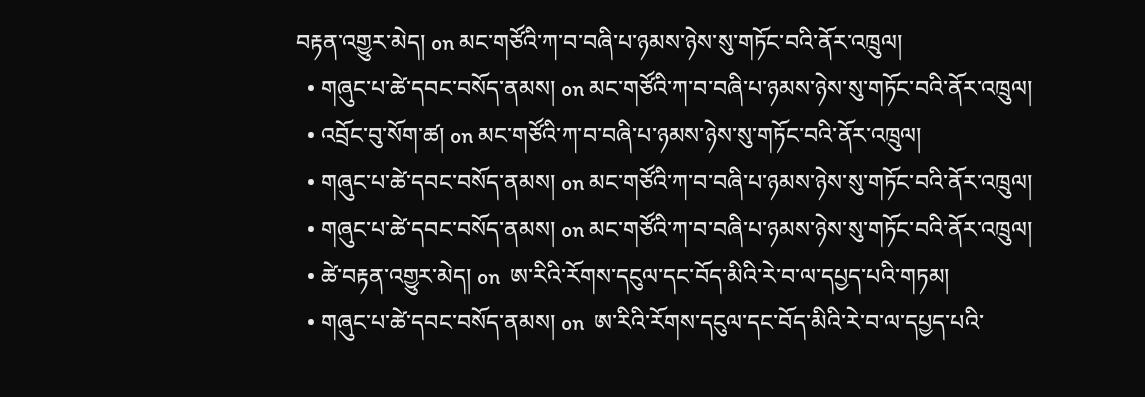བརྟན་འགྱུར་མེད། on མང་གཙོའི་ཀ་བ་བཞི་པ་ཉམས་ཉེས་སུ་གཏོང་བའི་ནོར་འཁྲུལ།
  • གཞུང་པ་ཚེ་དབང་བསོད་ནམས། on མང་གཙོའི་ཀ་བ་བཞི་པ་ཉམས་ཉེས་སུ་གཏོང་བའི་ནོར་འཁྲུལ།
  • འབྲོང་བུ་སོག་ཚ། on མང་གཙོའི་ཀ་བ་བཞི་པ་ཉམས་ཉེས་སུ་གཏོང་བའི་ནོར་འཁྲུལ།
  • གཞུང་པ་ཚེ་དབང་བསོད་ནམས། on མང་གཙོའི་ཀ་བ་བཞི་པ་ཉམས་ཉེས་སུ་གཏོང་བའི་ནོར་འཁྲུལ།
  • གཞུང་པ་ཚེ་དབང་བསོད་ནམས། on མང་གཙོའི་ཀ་བ་བཞི་པ་ཉམས་ཉེས་སུ་གཏོང་བའི་ནོར་འཁྲུལ།
  • ཚེ་བརྟན་འགྱུར་མེད། on  ཨ་རིའི་རོགས་དངུལ་དང་བོད་མིའི་རེ་བ་ལ་དཔྱད་པའི་གཏམ།
  • གཞུང་པ་ཚེ་དབང་བསོད་ནམས། on  ཨ་རིའི་རོགས་དངུལ་དང་བོད་མིའི་རེ་བ་ལ་དཔྱད་པའི་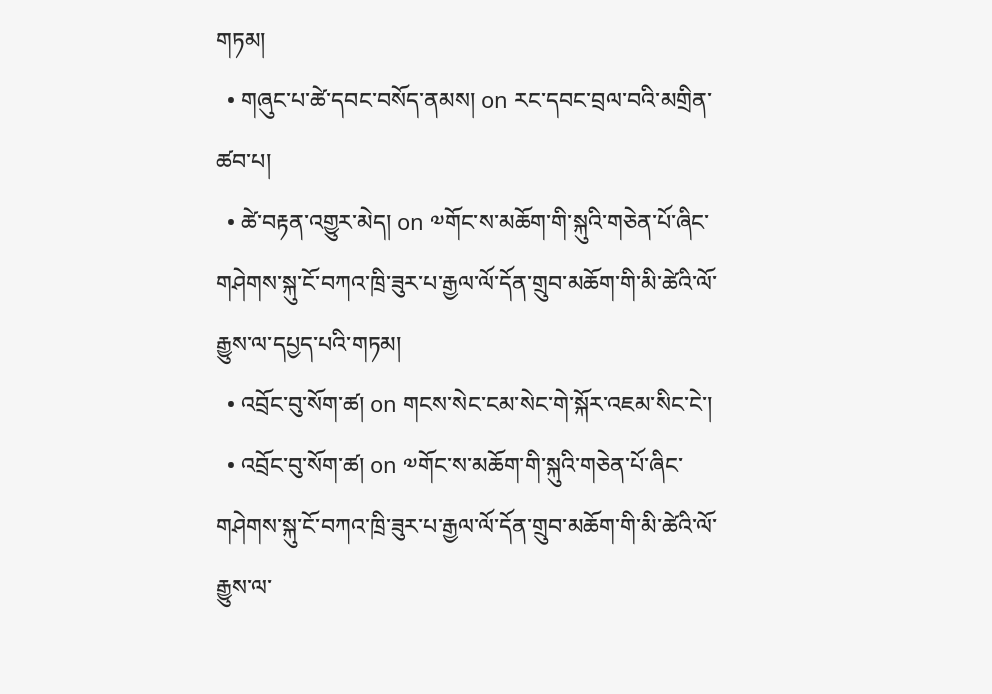གཏམ།
  • གཞུང་པ་ཚེ་དབང་བསོད་ནམས། on རང་དབང་བྲལ་བའི་མགྲིན་ཚབ་པ།
  • ཚེ་བརྟན་འགྱུར་མེད། on ༧གོང་ས་མཆོག་གི་སྐུའི་གཅེན་པོ་ཞིང་གཤེགས་སྐུ་ངོ་བཀའ་ཁྲི་ཟུར་པ་རྒྱལ་ལོ་དོན་གྲུབ་མཆོག་གི་མི་ཚེའི་ལོ་རྒྱུས་ལ་དཔྱད་པའི་གཏམ།
  • འབྲོང་བུ་སོག་ཚ། on གངས་སེང་ངམ་སེང་གེ་སྐོར་འཇམ་སིང་ངེ་།
  • འབྲོང་བུ་སོག་ཚ། on ༧གོང་ས་མཆོག་གི་སྐུའི་གཅེན་པོ་ཞིང་གཤེགས་སྐུ་ངོ་བཀའ་ཁྲི་ཟུར་པ་རྒྱལ་ལོ་དོན་གྲུབ་མཆོག་གི་མི་ཚེའི་ལོ་རྒྱུས་ལ་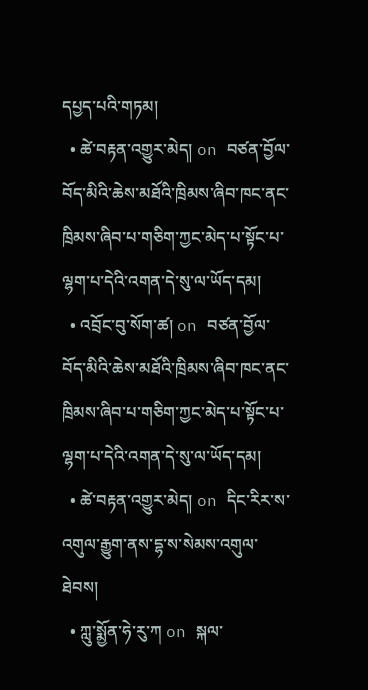དཔྱད་པའི་གཏམ།
  • ཚེ་བརྟན་འགྱུར་མེད། on བཙན་བྱོལ་བོད་མིའི་ཆེས་མཐོའི་ཁྲིམས་ཞིབ་ཁང་ནང་ཁྲིམས་ཞིབ་པ་གཅིག་ཀྱང་མེད་པ་སྟོང་པ་ལྷག་པ་དེའི་འགན་དེ་སུ་ལ་ཡོད་དམ།
  • འབྲོང་བུ་སོག་ཚ། on བཙན་བྱོལ་བོད་མིའི་ཆེས་མཐོའི་ཁྲིམས་ཞིབ་ཁང་ནང་ཁྲིམས་ཞིབ་པ་གཅིག་ཀྱང་མེད་པ་སྟོང་པ་ལྷག་པ་དེའི་འགན་དེ་སུ་ལ་ཡོད་དམ།
  • ཚེ་བརྟན་འགྱུར་མེད། on དིང་རིར་ས་འགུལ་རྒྱུག་ནས་དྷ་ས་སེམས་འགུལ་ཐེབས།
  • ཀླུ་སྨྱོན་ཧེ་རུ་ཀ on སྐལ་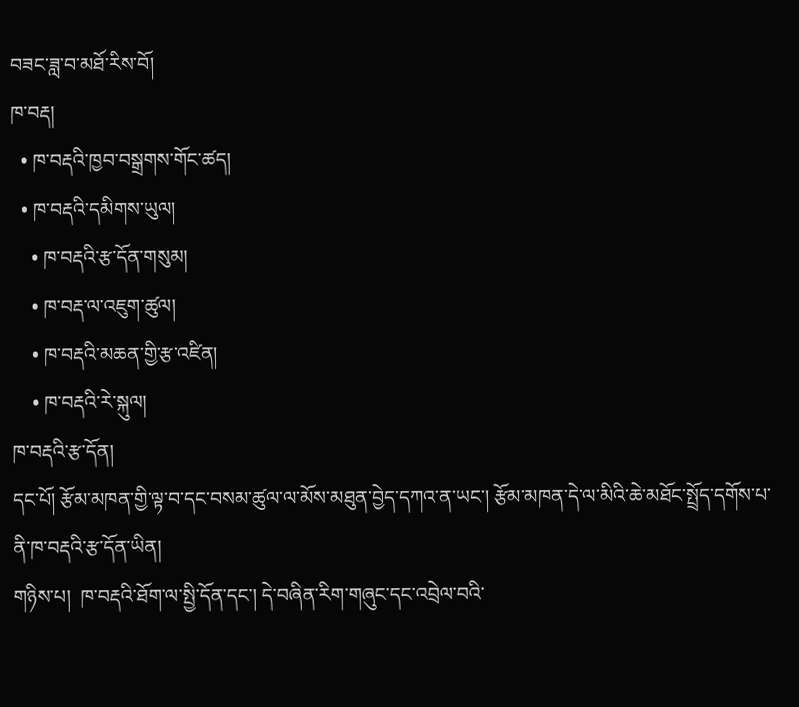བཟང་ཟླ་བ་མཐོ་རིས་བོ།
ཁ་བརྡ།
  • ཁ་བརྡའི་ཁྱབ་བསྒྲགས་གོང་ཚད།
  • ཁ་བརྡའི་དམིགས་ཡུལ།
    • ཁ་བརྡའི་རྩ་དོན་གསུམ།
    • ཁ་བརྡ་ལ་འཇུག་ཚུལ།
    • ཁ་བརྡའི་མཆན་གྱི་རྩ་འཛིན།
    • ཁ་བརྡའི་རེ་སྐུལ།
ཁ་བརྡའི་རྩ་དོན།
དང་པོ། རྩོམ་མཁན་གྱི་ལྟ་བ་དང་བསམ་ཚུལ་ལ་མོས་མཐུན་བྱེད་དཀའ་ན་ཡང་། རྩོམ་མཁན་དེ་ལ་མིའི་ཆེ་མཐོང་སྤྲོད་དགོས་པ་ནི་ཁ་བརྡའི་རྩ་དོན་ཡིན།
གཉིས་པ།  ཁ་བརྡའི་ཐོག་ལ་སྤྱི་དོན་དང་། དེ་བཞིན་རིག་གཞུང་དང་འབྲེལ་བའི་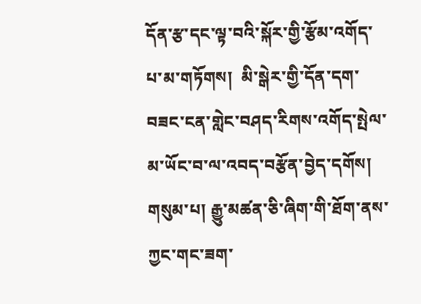དོན་རྩ་དང་ལྟ་བའི་སྐོར་གྱི་རྩོམ་འགོད་པ་མ་གཏོགས།  མི་སྒེར་གྱི་དོན་དག་བཟང་ངན་གླེང་བཤད་རིགས་འགོད་སྤེལ་མ་ཡོང་བ་ལ་འབད་བརྩོན་བྱེད་དགོས།
གསུམ་པ། རྒྱུ་མཚན་ཅི་ཞིག་གི་ཐོག་ནས་ཀྱང་གང་ཟག་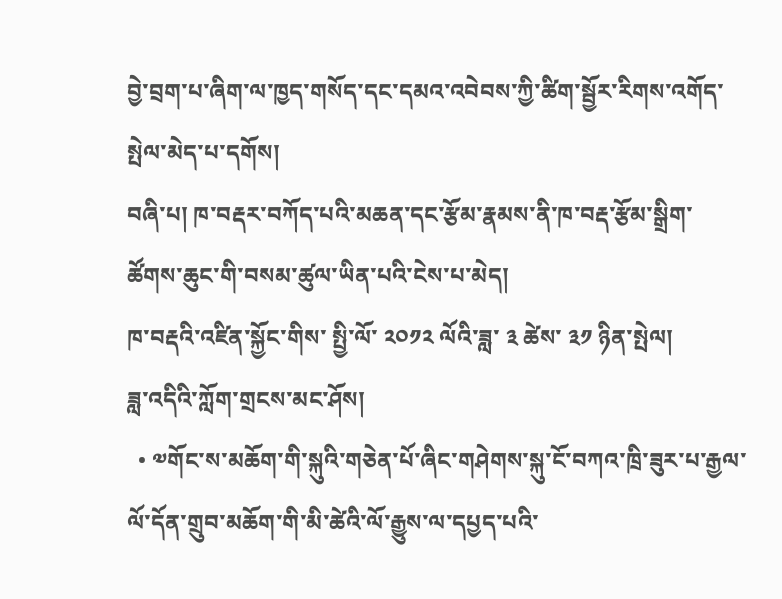བྱེ་བྲག་པ་ཞིག་ལ་ཁྱད་གསོད་དང་དམའ་འབེབས་ཀྱི་ཚིག་སྦྱོར་རིགས་འགོད་སྤེལ་མེད་པ་དགོས།
བཞི་པ། ཁ་བརྡར་བཀོད་པའི་མཆན་དང་རྩོམ་རྣམས་ནི་ཁ་བརྡ་རྩོམ་སྒྲིག་ཚོགས་ཆུང་གི་བསམ་ཚུལ་ཡིན་པའི་ངེས་པ་མེད།
ཁ་བརྡའི་འཛིན་སྐྱོང་གིས་ སྤྱི་ལོ་ ༢༠༡༢ ལོའི་ཟླ་ ༣ ཚེས་ ༣༡ ཉིན་སྤེལ།
ཟླ་འདིའི་ཀློག་གྲངས་མང་ཤོས།
  • ༧གོང་ས་མཆོག་གི་སྐུའི་གཅེན་པོ་ཞིང་གཤེགས་སྐུ་ངོ་བཀའ་ཁྲི་ཟུར་པ་རྒྱལ་ལོ་དོན་གྲུབ་མཆོག་གི་མི་ཚེའི་ལོ་རྒྱུས་ལ་དཔྱད་པའི་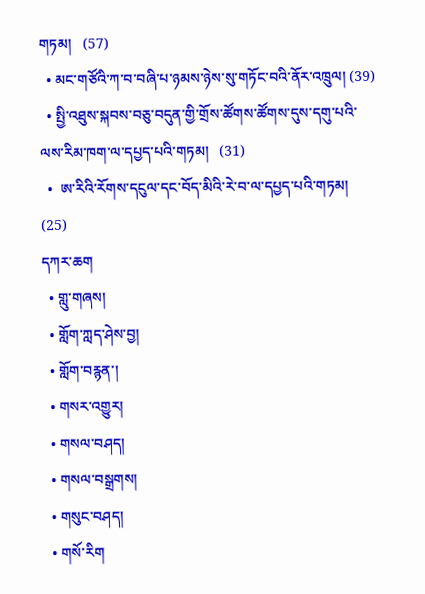གཏམ།   (57)
  • མང་གཙོའི་ཀ་བ་བཞི་པ་ཉམས་ཉེས་སུ་གཏོང་བའི་ནོར་འཁྲུལ། (39)
  • སྤྱི་འཐུས་སྐབས་བཅུ་བདུན་གྱི་གྲོས་ཚོགས་ཚོགས་དུས་དགུ་པའི་ལས་རིམ་ཁག་ལ་དཔྱད་པའི་གཏམ།   (31)
  •  ཨ་རིའི་རོགས་དངུལ་དང་བོད་མིའི་རེ་བ་ལ་དཔྱད་པའི་གཏམ། (25)
དཀར་ཆག
  • གླུ་གཞས།
  • གློག་ཀླད་ཤེས་བྱ།
  • གློག་བརྙན་།
  • གསར་འགྱུར།
  • གསལ་བཤད།
  • གསལ་བསྒྲགས།
  • གསུང་བཤད།
  • གསོ་རིག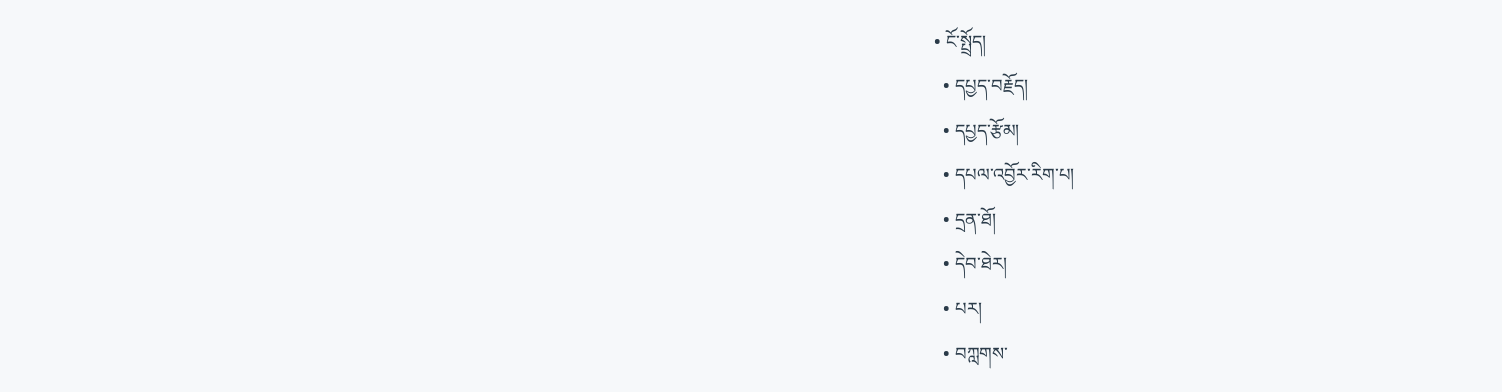• ངོ་སྤྲོད།
  • དཔྱད་བརྗོད།
  • དཔྱད་རྩོམ།
  • དཔལ་འབྱོར་རིག་པ།
  • དྲན་ཐོ།
  • དེབ་ཐེར།
  • པར།
  • བཀླགས་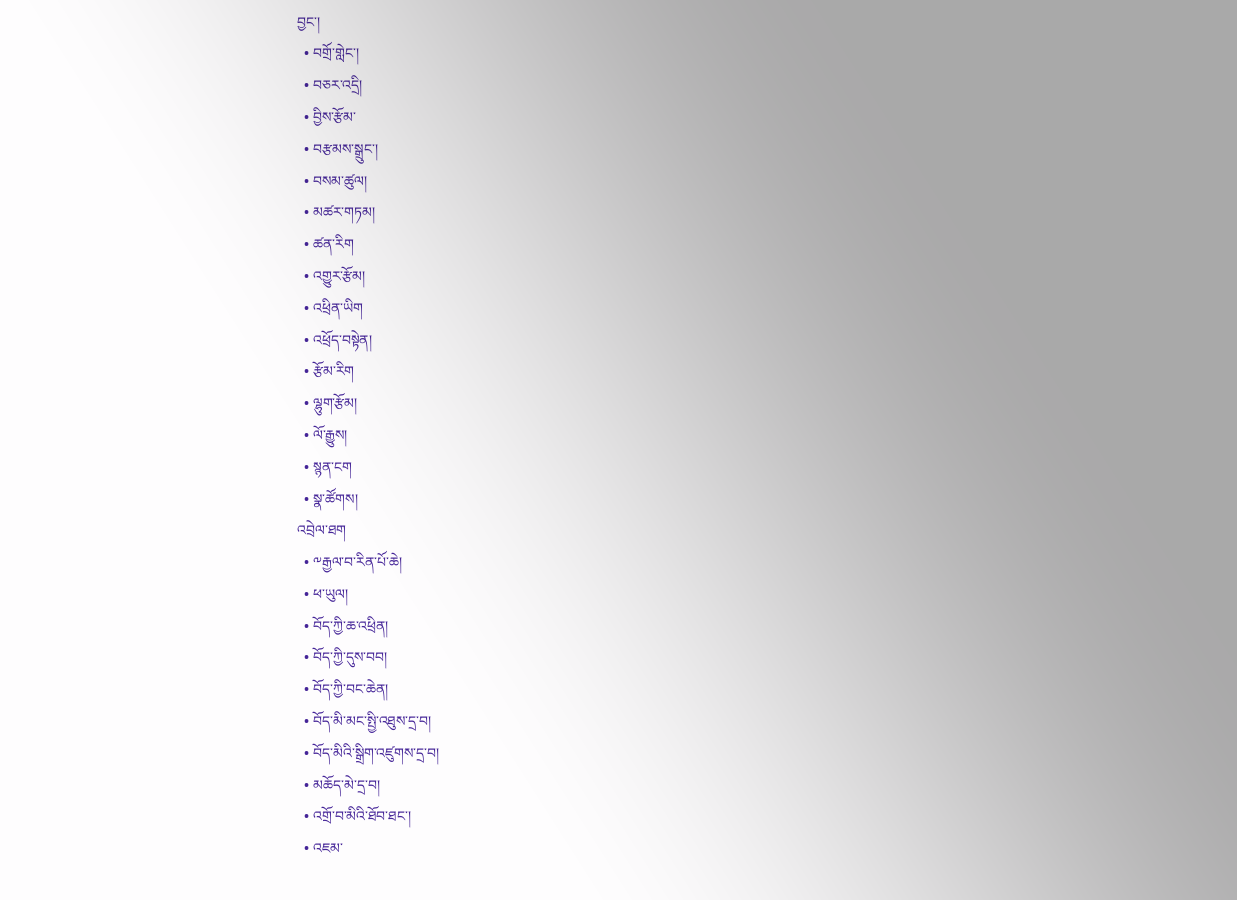བྱང་།
  • བགྲོ་གླེང་།
  • བཅར་འདྲི།
  • བྱིས་རྩོམ་
  • བརྩམས་སྒྲུང་།
  • བསམ་ཚུལ།
  • མཚར་གཏམ།
  • ཚན་རིག
  • འགྱུར་རྩོམ།
  • འཕྲིན་ཡིག
  • འཕྲོད་བསྟེན།
  • རྩོམ་རིག
  • ལྷུག་རྩོམ།
  • ལོ་རྒྱུས།
  • སྙན་ངག
  • སྣ་ཚོགས།
འབྲེལ་ཐག
  • ༸རྒྱལ་བ་རིན་པོ་ཆེ།
  • ཕ་ཡུལ།
  • བོད་ཀྱི་ཆ་འཕྲིན།
  • བོད་ཀྱི་དུས་བབ།
  • བོད་ཀྱི་བང་ཆེན།
  • བོད་མི་མང་སྤྱི་འཐུས་དྲ་བ།
  • བོད་མིའི་སྒྲིག་འཛུགས་དྲ་བ།
  • མཆོད་མེ་དྲ་བ།
  • འགྲོ་བ་མིའི་ཐོབ་ཐང་།
  • འཇམ་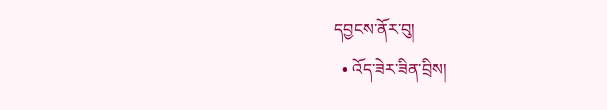དབྱངས་ནོར་བུ།
  • འོད་ཟེར་ཟིན་བྲིས།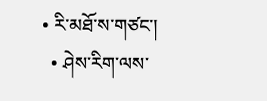• རི་མཐོ་ས་གཙང་།
  • ཤེས་རིག་ལས་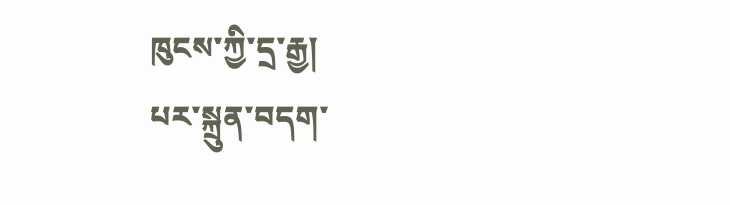ཁུངས་ཀྱི་དྲ་རྒྱ།
པར་སྐྲུན་བདག་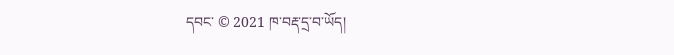དབང་ © 2021 ཁ་བརྡ་དྲ་བ་ཡོད།